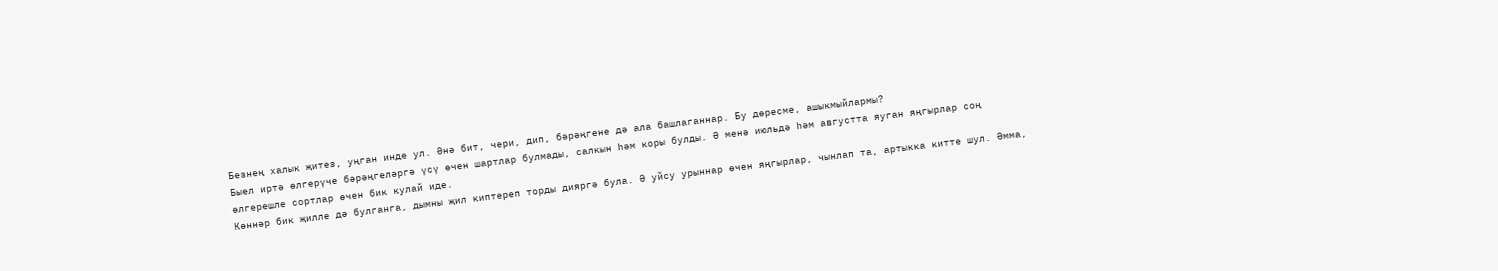Безнең халык җитез, уңган инде ул. Әнә бит, чери, дип, бәрәңгене дә ала башлаганнар. Бу дөресме, ашыкмыйлармы?
Быел иртә өлгерүче бәрәңгеләргә үсү өчен шартлар булмады, салкын һәм коры булды. Ә менә июльдә һәм августта яуган яңгырлар соң өлгерешле сортлар өчен бик кулай иде.
Көннәр бик җилле дә булганга, дымны җил киптереп торды дияргә була. Ә уйсу урыннар өчен яңгырлар, чынлап та, артыкка китте шул. Әмма,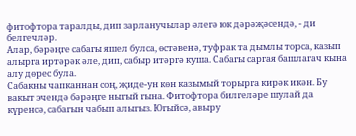фитофтора таралды, дип зарланучылар әлегә юк дәрәҗәсендә, - ди белгечләр.
Алар, бәрәңге сабагы яшел булса, өстәвенә, туфрак та дымлы торса, казып алырга иртәрәк әле, дип, сабыр итәргә куша. Сабагы саргая башлагач кына алу дөрес була.
Сабакны чапканнан соң, җиде-ун көн казымый торырга кирәк икән. Бу вакыт эчендә бәрәңге ныгый гына. Фитофтора билгеләре шулай да күренсә, сабагын чабып алыгыз. Югыйсә, авыру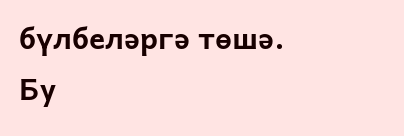бүлбеләргә төшә.
Бу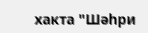хакта "Шәһри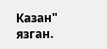Казан" язган.